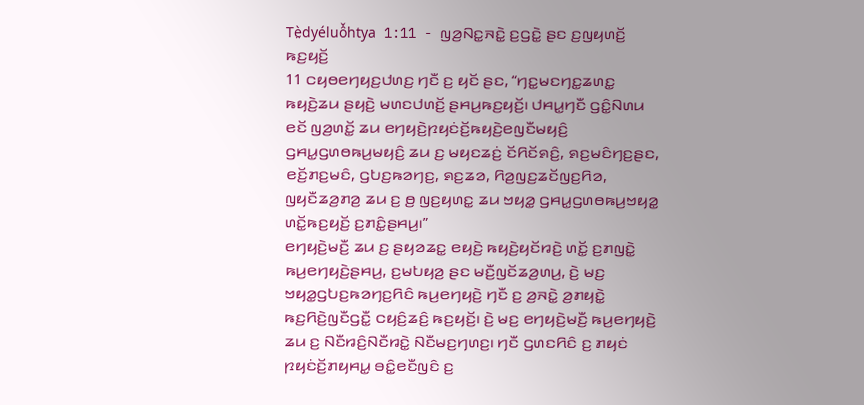Tè̤dyéluô̌htya 1:11 - ꤜꤤ꤬ꤡꤢ꤭ꤏꤢꤧ꤭ ꤢ꤬ꤞꤢꤧ꤭ ꤔꤢ ꤢ꤬ꤜꤟꤛꤢꤩ꤬ ꤒꤢ꤬ꤟꤢꤩ꤬
11 ꤍꤟꤥꤕꤚꤟꤢ꤬ꤓꤛꤢ꤬ ꤚꤢꤪ ꤢ꤬ ꤟꤢꤩ ꤔꤢ, “ꤚꤢ꤭ꤗꤢꤚꤢ꤭ꤘꤛꤢ꤭ ꤒꤟꤢꤧ꤬ꤘꤣ ꤔꤟꤢꤧ꤬ ꤗꤛꤢꤓꤛꤢꤩ꤬ ꤔꤌꤣ꤬ꤒꤢ꤬ꤟꤢꤩ꤬꤯ ꤓꤌꤣ꤭ꤚꤢꤪ ꤞꤢꤨ꤭ꤡꤛꤣ ꤕꤢꤩ ꤜꤤ꤬ꤛꤢꤩ꤭ ꤘꤣ ꤕꤚꤟꤢꤧ꤬ꤐꤟꤢꤦꤢꤩ꤬ꤒꤟꤢꤧ꤬ꤕꤜꤢꤪꤗꤟꤢꤨ꤬ ꤞꤌꤣ꤭ꤞꤛꤥꤒꤣ꤬ꤗꤟꤢꤨ꤬ ꤘꤣ ꤢ꤬ ꤗꤟꤢꤘꤢꤦ꤬ ꤢꤩꤖꤢꤩꤎꤢꤨ꤬, ꤎꤢ꤬ꤗꤢꤨꤚꤢ꤬ꤔꤢ, ꤕꤢꤩ꤬ꤊꤢ꤬ꤗꤢꤨ, ꤞꤝꤢ꤬ꤒꤤꤚꤢ꤬, ꤎꤢ꤬ꤘꤤ, ꤖꤤ꤬ꤜꤢ꤬ꤘꤢꤩꤜꤢ꤬ꤖꤤ, ꤜꤟꤢꤪꤘꤤ꤬ꤊꤤ꤬ ꤘꤣ ꤢ꤬ ꤥ꤬ ꤜꤢ꤬ꤟꤛꤢ꤭ ꤘꤣ ꤠꤟꤤ꤭ ꤞꤌꤣ꤭ꤞꤛꤥꤒꤣ꤬ꤠꤟꤤ꤭ ꤛꤢꤩ꤭ꤒꤢ꤬ꤟꤢꤩ꤬ ꤢ꤬ꤊꤢꤨ꤭ꤔꤌꤣ꤬꤯”
ꤕꤚꤟꤢꤧ꤬ꤗꤢꤪ꤬ ꤘꤣ ꤢ꤬ ꤔꤟꤤꤘꤢ꤭ ꤕꤟꤢꤧ꤬ ꤒꤟꤢꤧ꤬ꤟꤢꤩꤙꤢꤧ꤬ ꤛꤢꤩ꤭ ꤢ꤬ꤊꤜꤢꤧ꤭ ꤒꤣ꤬ꤕꤚꤟꤢꤧ꤬ꤔꤌꤣ꤬, ꤢ꤬ꤗꤝꤟꤤ꤬ ꤔꤢ ꤗꤢꤪ꤬ꤜꤢꤩꤘꤤ꤬ꤛꤣ꤬, ꤢꤧ꤬ ꤗꤢ꤬ ꤠꤟꤤ꤭ꤞꤝꤢ꤬ꤒꤤꤚꤢ꤬ꤖꤢꤨ ꤒꤣ꤬ꤕꤚꤟꤢꤧ꤬ ꤚꤢꤪ ꤢ꤬ ꤤ꤬ꤏꤢꤧ꤭ ꤤ꤬ꤊꤟꤢꤧ꤭ ꤒꤢ꤬ꤖꤢꤧ꤬ꤜꤢꤪꤞꤢꤪ꤭ ꤍꤟꤢꤨ꤬ꤘꤢꤨ꤬ ꤒꤢ꤬ꤟꤢꤩ꤬꤯ ꤢꤧ꤬ ꤗꤢ꤬ ꤕꤚꤟꤢꤧ꤬ꤗꤢꤪ꤬ ꤒꤣ꤬ꤕꤚꤟꤢꤧ꤬ ꤘꤣ ꤢ꤬ ꤡꤢꤪꤙꤢꤨ꤬ꤡꤢꤪꤙꤢꤧ꤭ ꤡꤢꤪꤗꤢ꤬ꤚꤛꤢ꤬꤯ ꤚꤢꤪ ꤞꤛꤢꤖꤢꤨ ꤢ꤬ ꤊꤟꤢꤦ ꤐꤟꤢꤦꤢꤩ꤬ꤊꤟꤌꤣ꤭ ꤋꤢꤨ꤭ꤕꤢꤪꤜꤢꤨ ꤢ꤬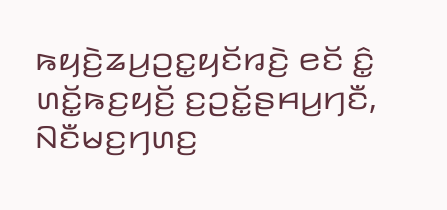ꤒꤟꤢꤧ꤬ꤘꤣ꤬ꤑꤢ꤭ꤟꤢꤩꤙꤢꤧ꤬ ꤕꤢꤩ ꤢꤨ꤭ ꤛꤢꤩ꤭ꤒꤢ꤬ꤟꤢꤩ꤬ ꤢ꤬ꤑꤢꤩ꤭ꤔꤌꤣ꤬ꤚꤢꤪ, ꤡꤢꤪꤗꤢ꤬ꤚꤛꤢ꤬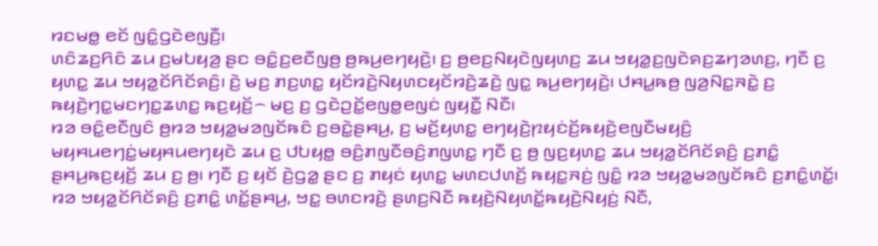ꤙꤢꤗꤥ꤭ ꤕꤢꤩ ꤜꤢꤨ꤭ꤞꤢꤧꤕꤜꤢꤪ꤬꤯
ꤛꤢꤨꤘꤢ꤬ꤖꤢꤨ ꤘꤣ ꤢ꤬ꤗꤝꤟꤤ꤬ ꤔꤢ ꤋꤢꤨ꤭ꤢ꤬ꤕꤢꤪꤜꤥ꤬ ꤥ꤬ꤒꤣ꤬ꤕꤚꤟꤢꤧ꤬꤯ ꤢ꤬ ꤥ꤬ꤕꤢ꤬ꤡꤟꤢꤧꤜꤟꤛꤢ꤬ ꤘꤣ ꤠꤟꤤ꤭ꤢ꤬ꤜꤢꤧꤎꤢ꤬ꤘꤚꤤꤛꤢ꤬, ꤚꤢꤪ ꤢ꤬ ꤟꤛꤢ꤭ ꤘꤣ ꤠꤟꤤ꤭ꤢꤩꤖꤢꤩꤎꤢꤨ꤬꤯ ꤢꤧ꤬ ꤗꤢ꤬ ꤊꤢ꤬ꤛꤢ꤭ ꤟꤢꤩꤙꤢꤧ꤬ꤡꤟꤛꤢꤟꤢꤩꤙꤢꤧ꤬ꤘꤢꤧ꤬ ꤜꤢ꤭ ꤒꤣ꤬ꤕꤚꤟꤢꤧ꤬꤯ ꤓꤌꤣ꤭ꤒꤥ꤬ ꤜꤤ꤬ꤡꤢ꤭ꤏꤢꤧ꤭ ꤢ꤬ ꤒꤟꤢꤧ꤬ꤚꤢ꤭ꤗꤢꤚꤢ꤭ꤘꤛꤢ꤭ ꤒꤢ꤬ꤟꤢꤩ꤬꤮ ꤗꤢ꤬ ꤢ꤬ ꤞꤢꤧꤑꤢꤩ꤭ꤕꤜꤥ꤭ꤕꤜꤢꤦ ꤜꤟꤢꤪ꤭ ꤡꤢꤪ꤯
ꤙꤤ ꤋꤢꤨ꤭ꤕꤢꤪꤜꤢꤨ ꤥ꤬ꤙꤤ ꤠꤟꤤ꤭ꤗꤤꤜꤢꤩꤒꤢꤨ ꤢ꤬ꤋꤢꤧ꤭ꤔꤌꤣ꤬, ꤢ꤬ ꤗꤢꤩ꤬ꤟꤛꤢ꤭ ꤕꤚꤟꤢꤧ꤬ꤐꤟꤢꤦꤢꤩ꤬ꤒꤟꤢꤧ꤬ꤕꤜꤢꤪꤗꤟꤢꤨ꤬ ꤗꤟꤌꤣꤕꤚꤢꤦ꤭ꤗꤟꤌꤣꤕꤚꤟꤢꤧ ꤘꤣ ꤢ꤬ ꤓꤝꤟꤥ꤭ ꤋꤢꤨ꤬ꤊꤜꤢꤪꤋꤢꤨ꤬ꤊꤜꤛꤢ꤭ ꤚꤢꤪ ꤢ꤬ ꤥ꤬ ꤜꤢ꤬ꤟꤛꤢ꤭ ꤘꤣ ꤠꤟꤤ꤭ꤢꤩꤖꤢꤩꤎꤢꤨ꤬ ꤢ꤬ꤊꤢꤨ꤭ ꤔꤌꤣ꤬ꤒꤢ꤬ꤟꤢꤩ꤬ ꤘꤣ ꤢ꤬ ꤥ꤬꤯ ꤚꤢꤪ ꤢ꤬ ꤟꤢꤩ ꤢꤧ꤬ꤞꤤ꤭ ꤔꤢ ꤢ꤬ ꤊꤟꤢꤦ ꤟꤛꤢ꤭ ꤗꤛꤢꤓꤛꤢꤩ꤬ ꤒꤟꤢ꤭ꤏꤢꤦ꤬ ꤜꤢꤨ꤭ ꤙꤤ ꤠꤟꤤ꤭ꤗꤤꤜꤢꤩꤒꤢꤨ ꤢ꤬ꤊꤢꤨ꤭ꤛꤢꤩ꤭꤯
ꤙꤤ ꤠꤟꤤ꤭ꤢꤩꤖꤢꤩꤎꤢꤨ꤬ ꤢ꤬ꤊꤢꤨ꤭ ꤛꤢꤩ꤭ꤔꤌꤣ꤬, ꤠꤢ꤭ ꤋꤛꤢꤙꤢꤧ꤬ ꤔꤛꤢ꤬ꤡꤢꤪ ꤒꤟꤢꤧ꤬ꤡꤟꤛꤢꤩ꤭ꤒꤟꤢꤧ꤬ꤡꤟꤢꤦ꤬ ꤡꤢꤪ,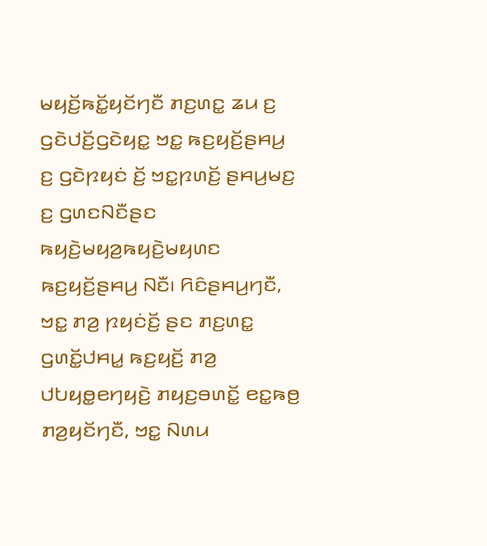ꤗꤟꤢꤩ꤬ꤒꤢꤩ꤭ꤟꤢꤩꤚꤢꤪ ꤊꤢ꤬ꤛꤢ꤭ ꤘꤣ ꤢ꤬ ꤞꤢꤧꤓꤢꤩ꤬ꤞꤢꤧꤟꤢ꤭ ꤠꤢ꤭ ꤒꤢ꤬ꤟꤢꤩ꤬ꤔꤌꤣ꤬ ꤢ꤬ ꤞꤢꤧꤐꤟꤢꤦ ꤢꤩ꤬ ꤠꤢ꤭ꤐꤛꤢꤩ꤬ ꤔꤌꤣ꤬ꤗꤢ꤬ ꤢ꤬ ꤞꤛꤢꤡꤢꤪꤔꤢ ꤒꤟꤢꤧ꤬ꤗꤟꤤ꤬ꤒꤟꤢꤧ꤬ꤗꤟꤛꤢ ꤒꤢ꤬ꤟꤢꤩ꤬ꤔꤌꤣ꤬ ꤡꤢꤪ꤯ ꤖꤢꤨꤔꤌꤣ꤬ꤚꤢꤪ, ꤠꤢ꤭ ꤊꤤ꤬ ꤐꤟꤢꤦꤢꤩ꤬ ꤔꤢ ꤊꤢ꤬ꤛꤢ꤭ ꤞꤛꤢꤩ꤭ꤓꤌꤣ꤭ ꤒꤢ꤬ꤟꤢꤩ꤬ ꤊꤤ꤬ ꤓꤝꤟꤥ꤭ꤕꤚꤟꤢꤧ꤬ ꤊꤟꤢ꤬ꤋꤛꤢꤩ꤭ ꤕꤢ꤭ꤒꤥ꤬ ꤊꤤ꤬ꤟꤢꤩꤚꤢꤪ, ꤠꤢ꤭ ꤡꤛꤣ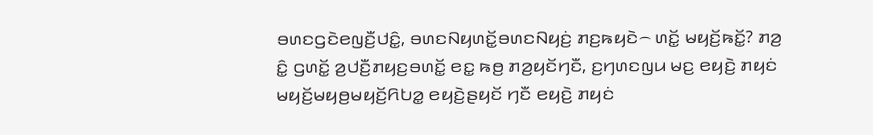ꤋꤛꤢꤞꤢꤧꤕꤜꤢꤪ꤬ꤓꤢꤨ꤭, ꤋꤛꤢꤡꤟꤛꤢꤩ꤭ꤋꤛꤢꤡꤟꤢꤦ꤬ ꤊꤢ꤬ꤒꤟꤢꤧ꤮ ꤛꤢꤩ꤭ ꤗꤟꤢꤩ꤬ꤒꤢꤩ꤭? ꤊꤤ꤬ ꤢꤨ꤭ ꤞꤛꤢꤩ꤭ ꤤ꤬ꤓꤢꤪ꤬ꤊꤟꤢ꤬ꤋꤛꤢꤩ꤭ ꤕꤢ꤭ ꤒꤥ꤬ ꤊꤤ꤬ꤟꤢꤩꤚꤢꤪ, ꤢ꤬ꤚꤛꤢꤜꤣ ꤗꤢ꤬ ꤕꤟꤢꤧ꤬ ꤊꤟꤢꤦ ꤗꤟꤢꤩ꤬ꤗꤟꤥ꤬ꤗꤟꤢꤩ꤬ꤖꤝꤤ꤭ ꤕꤟꤢꤧ꤬ꤔꤟꤢꤩ ꤚꤢꤪ ꤕꤟꤢꤧ꤬ ꤊꤟꤢꤦ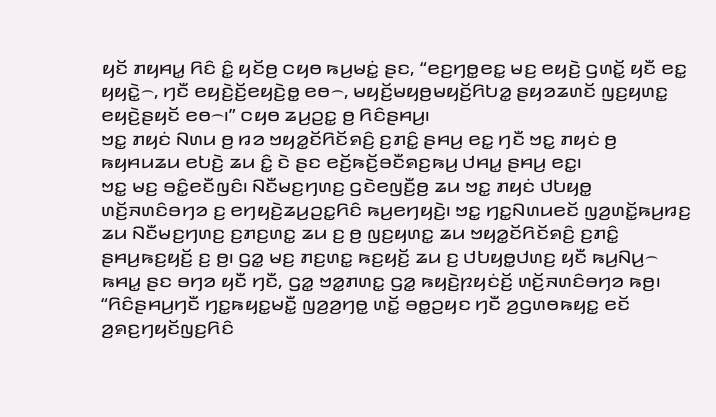ꤟꤢꤩ ꤊꤟꤌꤣ꤭ ꤖꤢꤨ ꤢꤨ꤭ ꤟꤢꤩꤥ꤬ ꤍꤟꤥ ꤒꤣ꤬ꤗꤢꤦ꤭ ꤔꤢ, “ꤕꤢ꤬ꤚꤥ꤭ꤕꤢ꤭ ꤗꤢ꤬ ꤕꤟꤢꤧ꤬ ꤞꤛꤢꤩ꤭ ꤟꤢꤪ ꤕꤢ꤭ ꤟꤟꤢꤧ꤭꤮, ꤚꤢꤪ ꤕꤟꤢꤧ꤬ꤢꤩ꤬ꤕꤟꤢꤧ꤬ꤥ꤭ ꤕꤥ꤮, ꤗꤟꤢꤩ꤬ꤗꤟꤥ꤬ꤗꤟꤢꤩ꤬ꤖꤝꤤ꤭ ꤔꤟꤤꤘꤛꤢꤩ ꤜꤢ꤬ꤟꤛꤢ꤭ ꤕꤟꤢꤧ꤬ꤔꤟꤢꤩ ꤕꤥ꤮꤯” ꤍꤟꤥ ꤘꤣ꤬ꤑꤢ꤭ ꤥ꤬ ꤖꤢꤨꤔꤌꤣ꤬꤯
ꤠꤢ꤭ ꤊꤟꤢꤦ ꤡꤛꤣ ꤥ꤬ ꤙꤤ ꤠꤟꤤ꤭ꤢꤩꤖꤢꤩꤎꤢꤨ꤬ ꤢ꤬ꤊꤢꤨ꤭ ꤔꤌꤣ꤬ ꤕꤢ꤭ ꤚꤢꤪ ꤠꤢ꤭ ꤊꤟꤢꤦ ꤥ꤬ ꤒꤟꤌꤣꤘꤣ ꤕꤝꤢꤧ꤬ ꤘꤣ ꤢꤨ꤭ ꤢꤧ ꤔꤢ ꤕꤢꤩ꤬ꤒꤢꤩ꤬ꤋꤢꤪꤎꤢ꤬ꤒꤣ꤬ ꤓꤌꤣ꤭ ꤔꤌꤣ꤬ ꤕꤢ꤭꤯
ꤠꤢ꤭ ꤗꤢ꤬ ꤋꤢꤨ꤭ꤕꤢꤪꤜꤢꤨ꤯ ꤡꤢꤪꤗꤢ꤬ꤚꤛꤢ꤬ ꤞꤢꤧꤕꤜꤢꤪ꤬ꤥ꤬ ꤘꤣ ꤠꤢ꤭ ꤊꤟꤢꤦ ꤓꤝꤟꤥ꤭ ꤛꤢꤩ꤬ꤏꤛꤢꤨꤋꤚꤤ ꤢ꤬ ꤕꤚꤟꤢꤧ꤬ꤘꤣ꤬ꤑꤢ꤭ꤖꤢꤨ ꤒꤣ꤬ꤕꤚꤟꤢꤧ꤬꤯ ꤠꤢ꤭ ꤚꤢ꤭ꤡꤛꤣꤕꤢꤩ ꤜꤤ꤬ꤛꤢꤩ꤭ꤒꤣ꤬ꤙꤢ꤬ ꤘꤣ ꤡꤢꤪꤗꤢ꤬ꤚꤛꤢ꤬ ꤢ꤬ꤊꤢ꤬ꤛꤢ꤭ ꤘꤣ ꤢ꤬ ꤥ꤬ ꤜꤢ꤬ꤟꤛꤢ꤭ ꤘꤣ ꤠꤟꤤ꤭ꤢꤩꤖꤢꤩꤎꤢꤨ꤬ ꤢ꤬ꤊꤢꤨ꤭ ꤔꤌꤣ꤬ꤒꤢ꤬ꤟꤢꤩ꤬ ꤢ꤬ ꤥ꤬꤯ ꤞꤤ꤭ ꤗꤢ꤬ ꤊꤢ꤬ꤛꤢ꤭ ꤒꤢ꤬ꤟꤢꤩ꤬ ꤘꤣ ꤢ꤬ ꤓꤝꤟꤥ꤭ꤓꤛꤢ꤬ ꤟꤢꤪ ꤒꤣ꤬ꤡꤣ꤬꤮ ꤒꤌꤣ꤭ ꤔꤢ ꤋꤚꤤ ꤟꤢꤪ ꤚꤢꤪ, ꤞꤤ꤭ ꤠꤤ꤭ꤊꤛꤢ꤭ ꤞꤤ꤭ ꤒꤟꤢꤧ꤬ꤐꤟꤢꤦꤢꤩ꤬ ꤛꤢꤩ꤬ꤏꤛꤢꤨꤋꤚꤤ ꤒꤥ꤬꤯
“ꤖꤢꤨꤔꤌꤣ꤬ꤚꤢꤪ ꤚꤢ꤭ꤒꤟꤢ꤭ꤗꤢꤪ꤭ ꤜꤤ꤬ꤤ꤬ꤚꤥ꤭ ꤛꤢꤩ꤭ ꤋꤥ꤭ꤑꤟꤢ ꤚꤢꤪ ꤤ꤬ꤞꤛꤥꤒꤟꤢ꤭ ꤕꤢꤩ ꤤ꤬ꤎꤢ꤬ꤚꤟꤢꤩꤜꤢ꤬ꤖꤢꤨ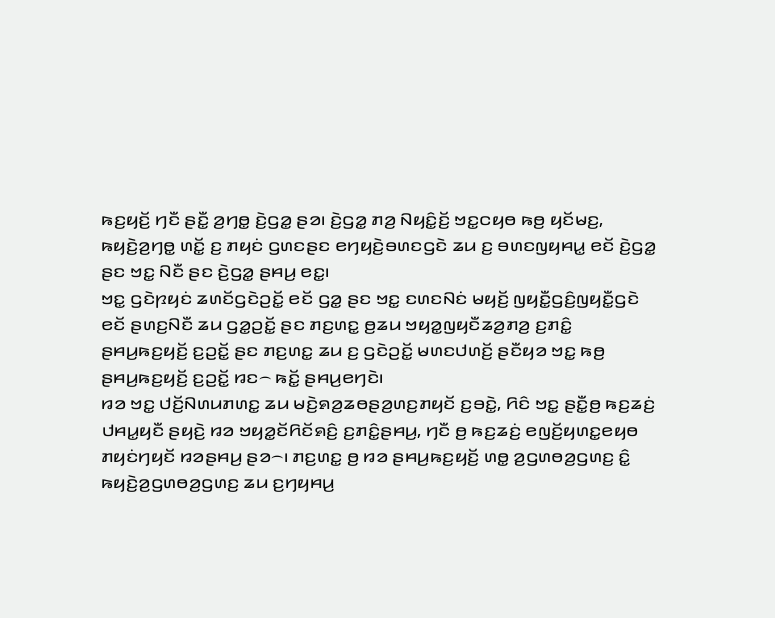ꤒꤢ꤬ꤟꤢꤩ꤬ ꤚꤢꤪ ꤔꤢꤪ꤭ ꤤ꤬ꤚꤥ꤭ ꤢꤧ꤬ꤞꤤ꤭ ꤔꤤ꤯ ꤢꤧ꤬ꤞꤤ꤭ ꤊꤤ꤬ ꤡꤟꤢꤨ꤭ꤢꤩ꤬ ꤠꤢ꤭ꤍꤟꤥ ꤒꤥ꤬ ꤟꤢꤩꤗꤢ꤬, ꤒꤟꤢꤧ꤬ꤤ꤬ꤚꤥ꤭ ꤛꤢꤩ꤭ ꤢ꤬ ꤊꤟꤢꤦ ꤞꤛꤢꤔꤢ ꤕꤚꤟꤢꤧ꤬ꤋꤛꤢꤞꤢꤧ ꤘꤣ ꤢ꤬ ꤋꤛꤢꤜꤟꤌꤣ꤭ ꤕꤢꤩ ꤢꤧ꤬ꤞꤤ꤭ ꤔꤢ ꤠꤢ꤭ ꤡꤢꤪ ꤔꤢ ꤢꤧ꤬ꤞꤤ꤭ ꤔꤌꤣ꤬ ꤕꤢ꤭꤯
ꤠꤢ꤭ ꤞꤢꤧꤐꤟꤢꤦ ꤘꤛꤢꤩꤞꤢꤧꤑꤢꤩ꤭ ꤕꤢꤩ ꤞꤤ꤭ ꤔꤢ ꤠꤢ꤭ ꤢꤛꤢꤡꤢꤦ ꤗꤟꤢꤩ꤬ ꤜꤟꤢꤪ꤭ꤞꤢꤨ꤬ꤜꤟꤢꤪ꤭ꤞꤢꤧ ꤕꤢꤩ ꤔꤛꤢ꤬ꤡꤢꤪ ꤘꤣ ꤞꤤ꤭ꤑꤢꤩ꤭ ꤔꤢ ꤊꤢ꤬ꤛꤢ꤭ ꤥ꤬ꤘꤣ ꤠꤟꤤ꤭ꤜꤟꤢꤪꤘꤤ꤬ꤊꤤ꤬ ꤢ꤬ꤊꤢꤨ꤭ ꤔꤌꤣ꤬ꤒꤢ꤬ꤟꤢꤩ꤬ ꤢ꤬ꤑꤢꤩ꤭ ꤔꤢ ꤊꤢ꤬ꤛꤢ꤭ ꤘꤣ ꤢ꤬ ꤞꤢꤧꤑꤢꤩ꤭ ꤗꤛꤢꤓꤛꤢꤩ꤬ ꤔꤢꤪꤟꤤ ꤠꤢ꤭ ꤒꤥ꤬ ꤔꤌꤣ꤬ꤒꤢ꤬ꤟꤢꤩ꤬ ꤢ꤬ꤑꤢꤩ꤭ ꤙꤢ꤮ ꤒꤢꤩ꤭ ꤔꤌꤣ꤬ꤕꤚꤢꤧ꤯
ꤙꤤ ꤠꤢ꤭ ꤓꤢꤩ꤬ꤡꤛꤣꤊꤛꤢ꤭ ꤘꤣ ꤗꤢꤧ꤬ꤎꤤ꤬ꤘꤥꤔꤤ꤬ꤛꤢ꤬ꤊꤟꤢꤩ ꤢ꤬ꤋꤢꤧ꤭, ꤖꤢꤨ ꤠꤢ꤭ ꤔꤢꤪ꤭ꤥ꤬ ꤒꤢ꤬ꤘꤢꤦ꤬ ꤓꤌꤣ꤭ꤟꤢꤪ ꤔꤟꤢꤧ꤬ ꤙꤤ ꤠꤟꤤ꤭ꤢꤩꤖꤢꤩꤎꤢꤨ꤬ ꤢ꤬ꤊꤢꤨ꤭ꤔꤌꤣ꤬, ꤚꤢꤪ ꤥ꤬ ꤒꤢ꤬ꤘꤢꤦ꤬ ꤕꤜꤢꤩ꤬ꤟꤛꤢ꤭ꤕꤟꤥ ꤊꤟꤢꤦꤚꤟꤢꤩ ꤙꤤꤔꤌꤣ꤬ ꤔꤤ꤮꤯ ꤊꤢ꤬ꤛꤢ꤭ ꤥ꤬ ꤙꤤ ꤔꤌꤣ꤬ꤒꤢ꤬ꤟꤢꤩ꤬ ꤛꤥ꤭ ꤤ꤬ꤞꤛꤥꤤ꤬ꤞꤛꤢ꤬ ꤢꤨ꤭ ꤒꤟꤢꤧ꤬ꤤ꤬ꤞꤛꤥꤤ꤬ꤞꤛꤢ꤬ ꤘꤣ ꤢ꤬ꤚꤟꤌꤣ꤬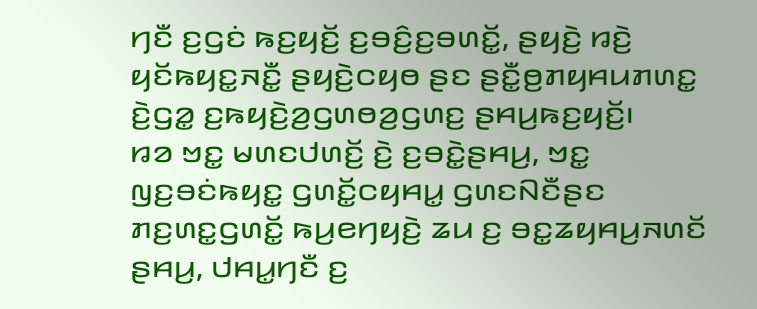ꤚꤢꤪ ꤢ꤬ꤞꤢꤦ ꤒꤢ꤬ꤟꤢꤩ꤬ ꤢ꤬ꤋꤢꤨ꤬ꤢ꤬ꤋꤛꤢꤩ꤭, ꤔꤟꤢꤧ꤬ ꤙꤢꤧ꤬ ꤟꤢꤩꤒꤟꤢ꤭ꤏꤢꤪ꤭ ꤔꤟꤢꤧ꤬ꤍꤟꤥ ꤔꤢ ꤔꤢꤪ꤭ꤥ꤬ꤊꤟꤌꤣꤊꤛꤢ꤭ ꤢꤧ꤬ꤞꤤ꤭ ꤢ꤬ꤒꤟꤢꤧ꤬ꤤ꤬ꤞꤛꤥꤤ꤬ꤞꤛꤢ꤬ ꤔꤌꤣ꤬ꤒꤢ꤬ꤟꤢꤩ꤬꤯
ꤙꤤ ꤠꤢ꤭ ꤗꤛꤢꤓꤛꤢꤩ꤬ ꤢꤧ꤬ ꤢ꤬ꤋꤢꤧ꤭ꤔꤌꤣ꤬, ꤠꤢ꤭ ꤜꤢ꤬ꤋꤢꤦꤒꤟꤢ꤭ ꤞꤛꤢꤩ꤭ꤍꤟꤌꤣ꤭ ꤞꤛꤢꤡꤢꤪꤔꤢ ꤊꤢ꤬ꤛꤢ꤭ꤞꤛꤢꤩ꤭ ꤒꤣ꤬ꤕꤚꤟꤢꤧ꤬ ꤘꤣ ꤢ꤬ ꤋꤢ꤭ꤘꤟꤌꤣ꤬ꤏꤛꤢꤩ ꤔꤌꤣ꤬, ꤓꤌꤣ꤭ꤚꤢꤪ ꤢ꤬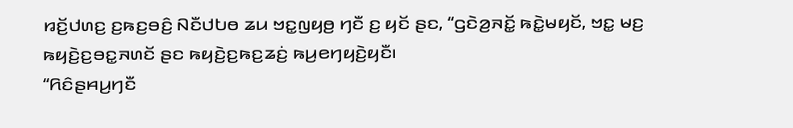ꤙꤢꤩ꤬ꤓꤛꤢ꤬ ꤢ꤬ꤒꤢ꤬ꤋꤢꤨ꤬ ꤡꤢꤪꤓꤝꤥ ꤘꤣ ꤠꤢ꤭ꤜꤟꤥ꤬ ꤚꤢꤪ ꤢ꤬ ꤟꤢꤩ ꤔꤢ, “ꤞꤢꤧꤤ꤬ꤏꤢꤩ꤭ ꤒꤢꤧ꤭ꤗꤟꤢꤩ, ꤠꤢ꤭ ꤗꤢ꤬ ꤒꤟꤢꤧ꤬ꤢ꤬ꤋꤢ꤭ꤏꤛꤢꤩ ꤔꤢ ꤒꤟꤢꤧ꤬ꤢ꤬ꤒꤢ꤬ꤘꤢꤦ꤬ ꤒꤣ꤬ꤕꤚꤟꤢꤧ꤬ꤟꤢꤪ꤯
“ꤖꤢꤨꤔꤌꤣ꤬ꤚꤢꤪ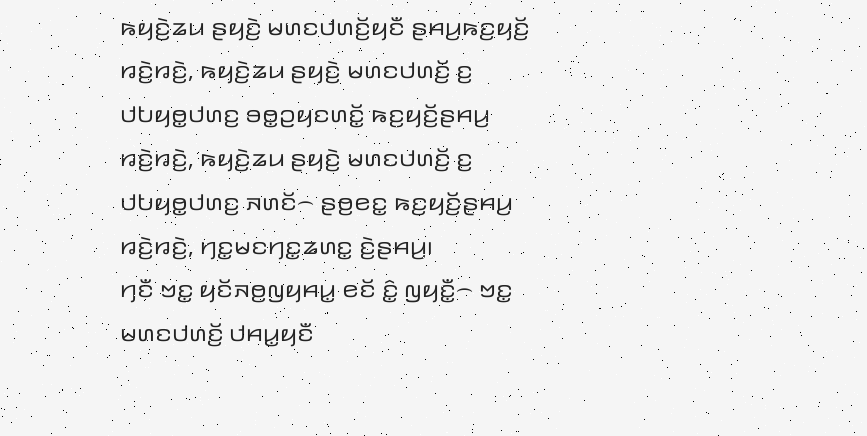ꤒꤟꤢꤧ꤬ꤘꤣ ꤔꤟꤢꤧ꤬ ꤗꤛꤢꤓꤛꤢꤩ꤬ꤟꤢꤪ ꤔꤌꤣ꤬ꤒꤢ꤬ꤟꤢꤩ꤬ ꤙꤢꤧ꤬ꤙꤢꤧ꤬, ꤒꤟꤢꤧ꤬ꤘꤣ ꤔꤟꤢꤧ꤬ ꤗꤛꤢꤓꤛꤢꤩ꤬ ꤢ꤬ ꤓꤝꤟꤥ꤭ꤓꤛꤢ꤬ ꤋꤥ꤭ꤑꤟꤢꤛꤢꤩ꤭ ꤒꤢ꤬ꤟꤢꤩ꤬ꤔꤌꤣ꤬ ꤙꤢꤧ꤬ꤙꤢꤧ꤬, ꤒꤟꤢꤧ꤬ꤘꤣ ꤔꤟꤢꤧ꤬ ꤗꤛꤢꤓꤛꤢꤩ꤬ ꤢ꤬ ꤓꤝꤟꤥ꤭ꤓꤛꤢ꤬ ꤏꤛꤢꤩ꤮ ꤔꤥ꤬ꤕꤢ꤭ ꤒꤢ꤬ꤟꤢꤩ꤬ꤔꤌꤣ꤬ ꤙꤢꤧ꤬ꤙꤢꤧ꤬, ꤚꤢ꤭ꤗꤢꤚꤢ꤭ꤘꤛꤢ꤭ ꤢꤧ꤬ꤔꤌꤣ꤬꤯
ꤚꤢꤪ ꤠꤢ꤭ ꤟꤢꤩꤏꤥ꤬ꤜꤟꤌꤣ꤭ ꤕꤢꤩ ꤢꤨ꤭ ꤜꤟꤢꤪ꤭꤮ ꤠꤢ꤭ ꤗꤛꤢꤓꤛꤢꤩ꤬ ꤓꤌꤣ꤭ꤟꤢꤪ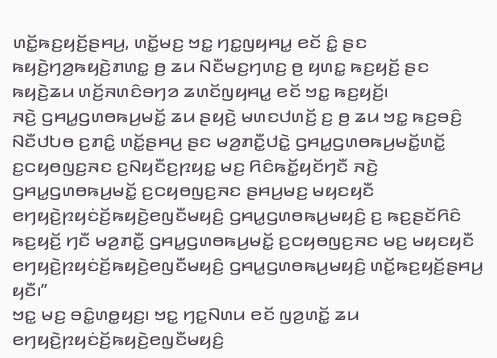ꤛꤢꤩ꤭ꤒꤢ꤬ꤟꤢꤩ꤬ꤔꤌꤣ꤬, ꤛꤢꤩ꤭ꤗꤢ꤬ ꤠꤢ꤭ ꤚꤢ꤭ꤜꤟꤌꤣ꤭ ꤕꤢꤩ ꤢꤨ꤭ ꤔꤢ ꤒꤟꤢꤧ꤬ꤚꤤ꤬ꤒꤟꤢꤧ꤬ꤊꤛꤢ꤭ ꤥ꤬ ꤘꤣ ꤡꤢꤪꤗꤢ꤬ꤚꤛꤢ꤬ ꤥ꤬ ꤟꤛꤢ꤭ ꤒꤢ꤬ꤟꤢꤩ꤬ ꤔꤢ ꤒꤟꤢꤧ꤬ꤘꤣ ꤛꤢꤩ꤬ꤏꤛꤢꤨꤋꤚꤤ ꤘꤛꤢꤩꤜꤟꤌꤣ꤭ ꤕꤢꤩ ꤠꤢ꤭ ꤒꤢ꤬ꤟꤢꤩ꤬꤯
ꤏꤢꤧ꤬ ꤞꤌꤣ꤭ꤞꤛꤥꤒꤣ꤬ꤗꤢꤩ꤭ ꤘꤣ ꤔꤟꤢꤧ꤬ ꤗꤛꤢꤓꤛꤢꤩ꤬ ꤢ꤬ ꤥ꤬ ꤘꤣ ꤠꤢ꤭ ꤒꤢ꤬ꤋꤢꤨ꤬ ꤡꤢꤪꤓꤝꤥ ꤢ꤬ꤊꤢꤨ꤭ ꤛꤢꤩ꤭ꤔꤌꤣ꤬ ꤔꤢ ꤗꤤ꤬ꤊꤢꤪ꤭ꤓꤢꤧ꤭ ꤞꤌꤣ꤭ꤞꤛꤥꤒꤣ꤬ꤗꤢꤩ꤭ꤛꤢꤩ꤭ ꤢ꤬ꤍꤟꤥꤜꤢ꤬ꤏꤢ ꤢ꤬ꤡꤟꤢꤪꤢ꤬ꤐꤟꤢ꤭ ꤗꤢ꤬ ꤖꤢꤨꤒꤢꤩ꤭ꤟꤢꤩꤚꤢꤪ ꤏꤢꤧ꤬ ꤞꤌꤣ꤭ꤞꤛꤥꤒꤣ꤬ꤗꤢꤩ꤭ ꤢ꤬ꤍꤟꤥꤜꤢ꤬ꤏꤢ ꤔꤌꤣ꤬ꤗꤢ꤬ ꤗꤟꤢꤟꤢꤪ ꤕꤚꤟꤢꤧ꤬ꤐꤟꤢꤦꤢꤩ꤬ꤒꤟꤢꤧ꤬ꤕꤜꤢꤪꤗꤟꤢꤨ꤬ ꤞꤌꤣ꤭ꤞꤛꤥꤒꤣ꤬ꤗꤟꤢꤨ꤬ ꤢ꤬ ꤒꤢ꤬ꤔꤢꤩꤖꤢꤨ ꤒꤢ꤬ꤟꤢꤩ꤬ ꤚꤢꤪ ꤗꤤ꤬ꤊꤢꤪ꤭ ꤞꤌꤣ꤭ꤞꤛꤥꤒꤣ꤬ꤗꤢꤩ꤭ ꤢ꤬ꤍꤟꤥꤜꤢ꤬ꤏꤢ ꤗꤢ꤬ ꤗꤟꤢꤟꤢꤪ ꤕꤚꤟꤢꤧ꤬ꤐꤟꤢꤦꤢꤩ꤬ꤒꤟꤢꤧ꤬ꤕꤜꤢꤪꤗꤟꤢꤨ꤬ ꤞꤌꤣ꤭ꤞꤛꤥꤒꤣ꤬ꤗꤟꤢꤨ꤬ ꤛꤢꤩ꤭ꤒꤢ꤬ꤟꤢꤩ꤬ꤔꤌꤣ꤬ ꤟꤢꤪ꤯”
ꤠꤢ꤭ ꤗꤢ꤬ ꤋꤢꤨ꤭ꤛꤥ꤭ꤟꤢ꤬꤯ ꤠꤢ꤭ ꤚꤢ꤭ꤡꤛꤣ ꤕꤢꤩ ꤜꤤ꤬ꤛꤢꤩ꤭ ꤘꤣ ꤕꤚꤟꤢꤧ꤬ꤐꤟꤢꤦꤢꤩ꤬ꤒꤟꤢꤧ꤬ꤕꤜꤢꤪꤗꤟꤢꤨ꤬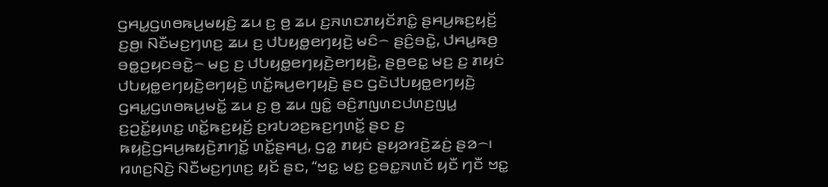ꤞꤌꤣ꤭ꤞꤛꤥꤒꤣ꤬ꤗꤟꤢꤨ꤬ ꤘꤣ ꤢ꤬ ꤥ꤬ ꤘꤣ ꤢ꤬ꤏꤛꤢꤊꤟꤢꤩꤊꤢꤨ꤭ ꤔꤌꤣ꤬ꤒꤢ꤬ꤟꤢꤩ꤬ ꤢ꤬ꤥ꤬꤯ ꤡꤢꤪꤗꤢ꤬ꤚꤛꤢ꤬ ꤘꤣ ꤢ꤬ ꤓꤝꤟꤥ꤭ꤕꤚꤟꤢꤧ꤬ ꤗꤢꤨ꤮ ꤔꤢꤨ꤬ꤋꤢꤧ꤭, ꤓꤌꤣ꤭ꤒꤥ꤬ ꤋꤥ꤭ꤑꤟꤢꤋꤢꤧ꤭꤮ ꤗꤢ꤬ ꤢ꤬ ꤓꤝꤟꤥ꤭ꤕꤚꤟꤢꤧ꤬ꤕꤚꤟꤢꤧ꤬, ꤔꤥ꤬ꤕꤢ꤭ ꤗꤢ꤬ ꤢ꤬ ꤊꤟꤢꤦ ꤓꤝꤟꤥ꤭ꤕꤚꤟꤢꤧ꤬ꤕꤚꤟꤢꤧ꤬ ꤛꤢꤩ꤭ꤒꤣ꤬ꤕꤚꤟꤢꤧ꤬ ꤔꤢ ꤞꤢꤧꤓꤝꤟꤥ꤭ꤕꤚꤟꤢꤧ꤬ ꤞꤌꤣ꤭ꤞꤛꤥꤒꤣ꤬ꤗꤢꤩ꤭ ꤘꤣ ꤢ꤬ ꤥ꤬ ꤘꤣ ꤜꤢꤨ꤭ ꤋꤢꤨ꤬ꤊꤜꤛꤢꤓꤛꤢ꤬ꤜꤣ꤭ ꤢ꤬ꤑꤢꤩ꤭ꤟꤛꤢ꤭ ꤛꤢꤩ꤭ꤒꤢ꤬ꤟꤢꤩ꤬ ꤢ꤬ꤙꤝꤤꤢ꤬ꤒꤢ꤬ꤚꤛꤢꤩ꤭ ꤔꤢ ꤢ꤬ ꤒꤟꤢꤧ꤬ꤞꤌꤣ꤬ꤒꤟꤢꤧ꤬ꤊꤚꤢꤩ꤭ ꤛꤢꤩ꤭ꤔꤌꤣ꤬, ꤞꤤ꤭ ꤊꤟꤢꤦ ꤔꤟꤤꤙꤢꤧ꤬ꤘꤢꤦ꤬ ꤔꤤ꤮꤯
ꤙꤛꤢ꤬ꤡꤢꤧ꤬ ꤡꤢꤪꤗꤢ꤬ꤚꤛꤢ꤬ ꤟꤢꤩ ꤔꤢ, “ꤠꤢ꤭ ꤗꤢ꤬ ꤢ꤬ꤋꤢ꤭ꤏꤛꤢꤩ ꤟꤢꤪ ꤚꤢꤪ ꤠꤢ꤭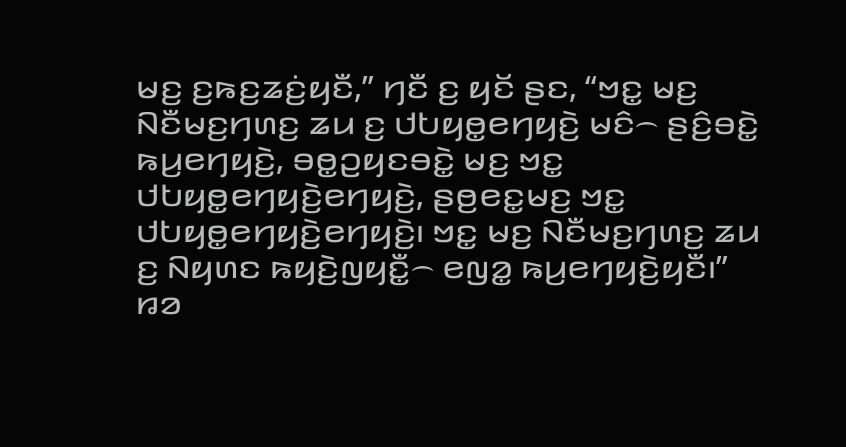ꤗꤢ꤬ ꤢ꤬ꤒꤢ꤬ꤘꤢꤦ꤬ꤟꤢꤪ,” ꤚꤢꤪ ꤢ꤬ ꤟꤢꤩ ꤔꤢ, “ꤠꤢ꤭ ꤗꤢ꤬ ꤡꤢꤪꤗꤢ꤬ꤚꤛꤢ꤬ ꤘꤣ ꤢ꤬ ꤓꤝꤟꤥ꤭ꤕꤚꤟꤢꤧ꤬ ꤗꤢꤨ꤮ ꤔꤢꤨ꤬ꤋꤢꤧ꤭ ꤒꤣ꤬ꤕꤚꤟꤢꤧ꤬, ꤋꤥ꤭ꤑꤟꤢꤋꤢꤧ꤭ ꤗꤢ꤬ ꤠꤢ꤭ ꤓꤝꤟꤥ꤭ꤕꤚꤟꤢꤧ꤬ꤕꤚꤟꤢꤧ꤬, ꤔꤥ꤬ꤕꤢ꤭ꤗꤢ꤬ ꤠꤢ꤭ ꤓꤝꤟꤥ꤭ꤕꤚꤟꤢꤧ꤬ꤕꤚꤟꤢꤧ꤬꤯ ꤠꤢ꤭ ꤗꤢ꤬ ꤡꤢꤪꤗꤢ꤬ꤚꤛꤢ꤬ ꤘꤣ ꤢ꤬ ꤡꤟꤛꤢ ꤒꤟꤢꤧ꤬ꤜꤟꤢꤪ꤭꤮ ꤕꤜꤤ꤭ ꤒꤣ꤬ꤕꤚꤟꤢꤧ꤬ꤟꤢꤪ꤯”
ꤙꤤ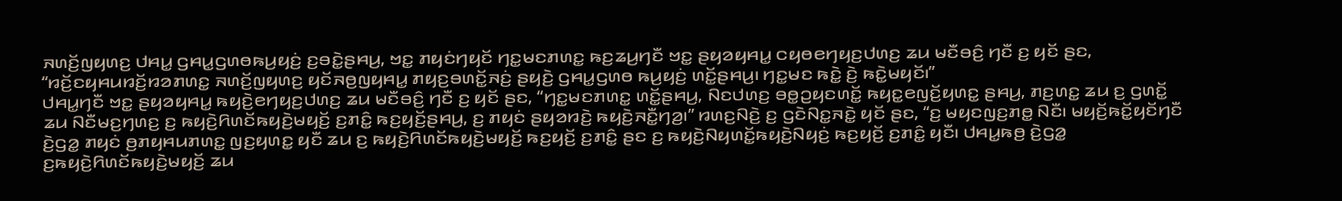ꤏꤛꤢꤩ꤬ꤜꤟꤛꤢ꤬ ꤓꤌꤣ꤭ ꤞꤌꤣ꤭ꤞꤛꤥꤒꤣ꤬ꤟꤢꤦ꤬ ꤢ꤬ꤋꤢꤧ꤭ꤔꤌꤣ꤬, ꤠꤢ꤭ ꤊꤟꤢꤦꤚꤟꤢꤩ ꤚꤢ꤭ꤗꤢꤊꤛꤢ꤭ ꤒꤢ꤬ꤘꤣ꤬ꤚꤢꤪ ꤠꤢ꤭ ꤔꤟꤤꤟꤌꤣ꤭ ꤍꤟꤥꤕꤚꤟꤢ꤬ꤓꤛꤢ꤬ ꤘꤣ ꤗꤢꤪꤋꤢꤨ꤬ ꤚꤢꤪ ꤢ꤬ ꤟꤢꤩ ꤔꤢ, “ꤙꤢꤩ꤬ꤢꤟꤌꤣꤙꤢꤩ꤬ꤙꤤꤊꤛꤢ꤭ ꤏꤛꤢꤩ꤬ꤜꤟꤛꤢ꤬ ꤟꤢꤩꤏꤥ꤬ꤜꤟꤌꤣ꤭ ꤊꤟꤢ꤬ꤋꤛꤢꤩ꤭ꤏꤢꤦ꤬ ꤔꤟꤢꤧ꤬ ꤞꤌꤣ꤭ꤞꤛꤥ ꤒꤣ꤬ꤟꤢꤦ꤬ ꤛꤢꤩ꤭ꤔꤌꤣ꤬꤯ ꤚꤢ꤭ꤗꤢ ꤒꤢꤧ꤭ ꤢꤧ꤬ ꤒꤢꤧ꤭ꤗꤟꤢꤩ꤯”
ꤓꤌꤣ꤭ꤚꤢꤪ ꤠꤢ꤭ ꤔꤟꤤꤟꤌꤣ꤭ ꤒꤟꤢꤧ꤬ꤕꤚꤟꤢ꤬ꤓꤛꤢ꤬ ꤘꤣ ꤗꤢꤪꤋꤢꤨ꤬ ꤚꤢꤪ ꤢ꤬ ꤟꤢꤩ ꤔꤢ, “ꤚꤢ꤭ꤗꤢꤊꤛꤢ꤭ ꤛꤢꤩ꤭ꤔꤌꤣ꤬, ꤡꤢꤓꤛꤢ꤬ ꤋꤥ꤭ꤑꤟꤢꤛꤢꤩ꤭ ꤒꤟꤢ꤭ꤕꤜꤢꤩ꤬ꤟꤛꤢ꤭ ꤔꤌꤣ꤬, ꤊꤢ꤬ꤛꤢ꤭ ꤘꤣ ꤢ꤬ ꤞꤛꤢꤩ꤭ ꤘꤣ ꤡꤢꤪꤗꤢ꤬ꤚꤛꤢ꤬ ꤢ꤬ ꤒꤟꤢꤧ꤬ꤖꤛꤢꤩꤒꤟꤢꤧ꤬ꤗꤟꤢꤩ꤬ ꤢ꤬ꤊꤢꤨ꤭ ꤒꤢ꤬ꤟꤢꤩ꤬ꤔꤌꤣ꤬, ꤢ꤬ ꤊꤟꤢꤦ ꤔꤟꤤꤙꤢꤧ꤬ ꤒꤟꤢꤧ꤬ꤏꤢꤪ꤭ꤚꤤ꤬꤯” ꤙꤛꤢ꤬ꤡꤢꤧ꤬ ꤢ꤬ ꤞꤢꤧꤡꤢ꤭ꤏꤢꤧ꤭ ꤟꤢꤩ ꤔꤢ, “ꤢ꤬ ꤗꤟꤢꤜꤢ꤬ꤊꤥ꤭ ꤡꤢꤪ꤯ ꤗꤟꤢꤩ꤬ꤒꤢꤩ꤭ꤟꤢꤩꤚꤢꤪ ꤢꤧ꤬ꤞꤤ꤭ ꤊꤟꤢꤦ ꤥ꤬ꤊꤟꤌꤣꤊꤛꤢ꤭ ꤜꤢ꤬ꤟꤛꤢ꤭ ꤟꤢꤪ ꤘꤣ ꤢ꤬ ꤒꤟꤢꤧ꤬ꤖꤛꤢꤩꤒꤟꤢꤧ꤬ꤗꤟꤢꤩ꤬ ꤒꤢ꤬ꤟꤢꤩ꤬ ꤢ꤬ꤊꤢꤨ꤭ ꤔꤢ ꤢ꤬ ꤒꤟꤢꤧ꤬ꤡꤟꤛꤢꤩ꤭ꤒꤟꤢꤧ꤬ꤡꤟꤢꤦ꤬ ꤒꤢ꤬ꤟꤢꤩ꤬ ꤢ꤬ꤊꤢꤨ꤭ ꤟꤢꤪ꤯ ꤓꤌꤣ꤭ꤒꤥ꤬ ꤢꤧ꤬ꤞꤤ꤭ ꤢ꤬ꤒꤟꤢꤧ꤬ꤖꤛꤢꤩꤒꤟꤢꤧ꤬ꤗꤟꤢꤩ꤬ ꤘꤣ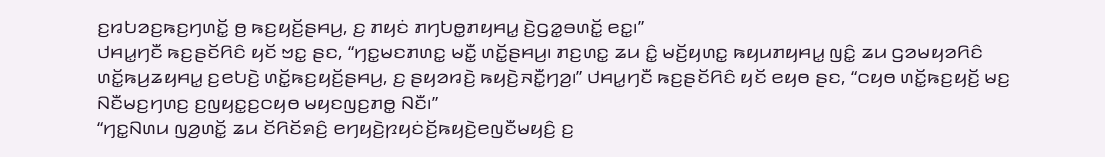ꤢ꤬ꤙꤝꤤꤢ꤬ꤒꤢ꤬ꤚꤛꤢꤩ꤭ ꤥ꤬ ꤒꤢ꤬ꤟꤢꤩ꤬ꤔꤌꤣ꤬, ꤢ꤬ ꤊꤟꤢꤦ ꤊꤚꤝꤥ꤭ꤊꤟꤌꤣ꤭ ꤢꤧ꤬ꤞꤤ꤭ꤋꤛꤢꤩ꤭ ꤕꤢ꤭꤯”
ꤓꤌꤣ꤭ꤚꤢꤪ ꤒꤢ꤬ꤔꤢꤩꤖꤢꤨ ꤟꤢꤩ ꤠꤢ꤭ ꤔꤢ, “ꤚꤢ꤭ꤗꤢꤊꤛꤢ꤭ ꤗꤢꤪ꤭ ꤛꤢꤩ꤭ꤔꤌꤣ꤬꤯ ꤊꤢ꤬ꤛꤢ꤭ ꤘꤣ ꤢꤨ꤭ ꤗꤢꤩ꤬ꤟꤛꤢ꤭ ꤒꤟꤣꤊꤟꤌꤣ꤭ ꤜꤢꤨ꤭ ꤘꤣ ꤞꤤꤗꤟꤤꤖꤢꤨ ꤛꤢꤩ꤭ꤒꤣ꤬ꤘꤟꤌꤣ꤭ ꤢ꤬ꤕꤝꤢꤧ꤬ ꤛꤢꤩ꤭ꤒꤢ꤬ꤟꤢꤩ꤬ꤔꤌꤣ꤬, ꤢ꤬ ꤔꤟꤤꤙꤢꤧ꤬ ꤒꤟꤢꤧ꤬ꤏꤢꤪ꤭ꤚꤤ꤬꤯” ꤓꤌꤣ꤭ꤚꤢꤪ ꤒꤢ꤬ꤔꤢꤩꤖꤢꤨ ꤟꤢꤩ ꤕꤟꤥ ꤔꤢ, “ꤍꤟꤥ ꤛꤢꤩ꤭ꤒꤢ꤬ꤟꤢꤩ꤬ ꤗꤢ꤬ ꤡꤢꤪꤗꤢ꤬ꤚꤛꤢ꤬ ꤢ꤬ꤜꤟꤢ꤭ꤢ꤬ꤍꤟꤥ ꤗꤟꤢꤜꤢ꤬ꤊꤥ꤭ ꤡꤢꤪ꤯”
“ꤚꤢ꤭ꤡꤛꤣ ꤜꤤ꤬ꤛꤢꤩ꤭ ꤘꤣ ꤢꤩꤖꤢꤩꤎꤢꤨ꤬ ꤕꤚꤟꤢꤧ꤬ꤐꤟꤢꤦꤢꤩ꤬ꤒꤟꤢꤧ꤬ꤕꤜꤢꤪꤗꤟꤢꤨ꤬ ꤢ꤬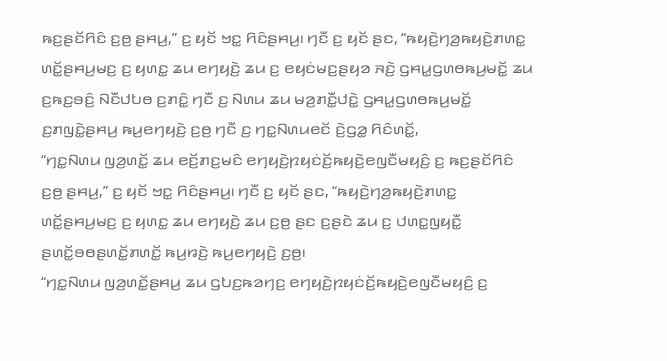ꤒꤢ꤬ꤔꤢꤩꤖꤢꤨ ꤢ꤬ꤥ꤬ ꤔꤌꤣ꤬,” ꤢ꤬ ꤟꤢꤩ ꤠꤢ꤭ ꤖꤢꤨꤔꤌꤣ꤬꤯ ꤚꤢꤪ ꤢ꤬ ꤟꤢꤩ ꤔꤢ, “ꤒꤟꤢꤧ꤬ꤚꤤ꤬ꤒꤟꤢꤧ꤬ꤊꤛꤢ꤭ ꤛꤢꤩ꤭ꤔꤌꤣ꤬ꤗꤢ꤬ ꤢ꤬ ꤟꤛꤢ꤭ ꤘꤣ ꤕꤚꤟꤢꤧ꤬ ꤘꤣ ꤢ꤬ ꤕꤟꤢꤦꤗꤢ꤬ꤔꤟꤤ ꤏꤢꤧ꤬ ꤞꤌꤣ꤭ꤞꤛꤥꤒꤣ꤬ꤗꤢꤩ꤭ ꤘꤣ ꤢ꤬ꤒꤢ꤬ꤋꤢꤨ꤬ ꤡꤢꤪꤓꤝꤥ ꤢ꤬ꤊꤢꤨ꤭ ꤚꤢꤪ ꤢ꤬ ꤡꤛꤣ ꤘꤣ ꤗꤤ꤬ꤊꤢꤪ꤭ꤓꤢꤧ꤭ ꤞꤌꤣ꤭ꤞꤛꤥꤒꤣ꤬ꤗꤢꤩ꤭ ꤢ꤬ꤊꤜꤢꤧ꤭ꤔꤌꤣ꤬ ꤒꤣ꤬ꤕꤚꤟꤢꤧ꤬ ꤢ꤬ꤥ꤬ ꤚꤢꤪ ꤢ꤬ ꤚꤢ꤭ꤡꤛꤣꤕꤢꤩ ꤢꤧ꤬ꤞꤤ꤭ ꤖꤢꤨꤛꤢꤩ꤭,
“ꤚꤢ꤭ꤡꤛꤣ ꤜꤤ꤬ꤛꤢꤩ꤭ ꤘꤣ ꤕꤢꤩ꤬ꤊꤢ꤬ꤗꤢꤨ ꤕꤚꤟꤢꤧ꤬ꤐꤟꤢꤦꤢꤩ꤬ꤒꤟꤢꤧ꤬ꤕꤜꤢꤪꤗꤟꤢꤨ꤬ ꤢ꤬ ꤒꤢ꤬ꤔꤢꤩꤖꤢꤨ ꤢ꤬ꤥ꤬ ꤔꤌꤣ꤬,” ꤢ꤬ ꤟꤢꤩ ꤠꤢ꤭ ꤖꤢꤨꤔꤌꤣ꤬꤯ ꤚꤢꤪ ꤢ꤬ ꤟꤢꤩ ꤔꤢ, “ꤒꤟꤢꤧ꤬ꤚꤤ꤬ꤒꤟꤢꤧ꤬ꤊꤛꤢ꤭ ꤛꤢꤩ꤭ꤔꤌꤣ꤬ꤗꤢ꤬ ꤢ꤬ ꤟꤛꤢ꤭ ꤘꤣ ꤕꤚꤟꤢꤧ꤬ ꤘꤣ ꤢ꤬ꤥ꤬ ꤔꤢ ꤢ꤬ꤔꤢꤧ ꤘꤣ ꤢ꤬ ꤓꤛꤢ꤭ꤜꤟꤢꤪ꤭ ꤔꤛꤢꤩ꤭ꤋꤥꤔꤛꤢꤩ꤭ꤊꤛꤢꤩ꤭ ꤒꤣ꤬ꤙꤢꤧ꤬ ꤒꤣ꤬ꤕꤚꤟꤢꤧ꤬ ꤢ꤬ꤥ꤬꤯
“ꤚꤢ꤭ꤡꤛꤣ ꤜꤤ꤬ꤛꤢꤩ꤭ꤔꤌꤣ꤬ ꤘꤣ ꤞꤝꤢ꤬ꤒꤤꤚꤢ꤬ ꤕꤚꤟꤢꤧ꤬ꤐꤟꤢꤦꤢꤩ꤬ꤒꤟꤢꤧ꤬ꤕꤜꤢꤪꤗꤟꤢꤨ꤬ ꤢ꤬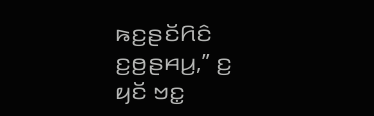ꤒꤢ꤬ꤔꤢꤩꤖꤢꤨ ꤢ꤬ꤥ꤬ꤔꤌꤣ꤬,” ꤢ꤬ ꤟꤢꤩ ꤠꤢ꤭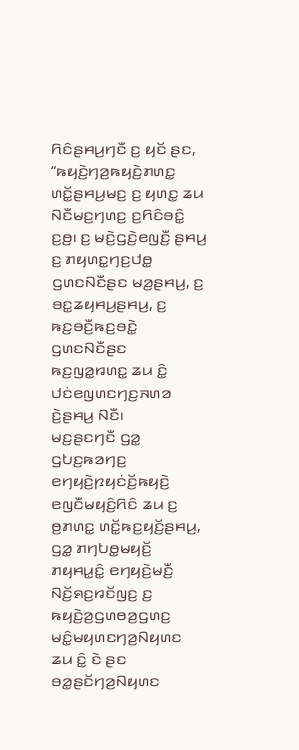ꤖꤢꤨꤔꤌꤣ꤬ꤚꤢꤪ ꤢ꤬ ꤟꤢꤩ ꤔꤢ, “ꤒꤟꤢꤧ꤬ꤚꤤ꤬ꤒꤟꤢꤧ꤬ꤊꤛꤢ꤭ ꤛꤢꤩ꤭ꤔꤌꤣ꤬ꤗꤢ꤬ ꤢ꤬ ꤟꤛꤢ꤭ ꤘꤣ ꤡꤢꤪꤗꤢ꤬ꤚꤛꤢ꤬ ꤢ꤬ꤖꤢꤨꤋꤢꤨ꤭ ꤢ꤬ꤥ꤬꤯ ꤢ꤬ ꤗꤢꤧ꤬ꤞꤢꤧ꤬ꤕꤜꤢꤪ꤬ ꤔꤌꤣ꤬ ꤢ꤬ ꤊꤟꤛꤢ꤭ꤚꤢ꤬ꤓꤥ꤭ ꤞꤛꤢꤡꤢꤪꤔꤢ ꤗꤤ꤬ꤔꤌꤣ꤬, ꤢ꤬ ꤋꤢ꤭ꤘꤟꤌꤣ꤬ꤔꤌꤣ꤬, ꤢ꤬ ꤒꤢ꤬ꤋꤢꤪ꤬ꤒꤢ꤬ꤋꤢꤧ꤭ ꤞꤛꤢꤡꤢꤪꤔꤢ ꤒꤢ꤬ꤜꤤ꤭ꤙꤛꤢ꤭ ꤘꤣ ꤢꤨ꤭ ꤓꤢꤦꤕꤜꤛꤢꤚꤢ꤬ꤏꤛꤤ ꤢꤧ꤬ꤔꤌꤣ꤬ ꤡꤢꤪ꤯
ꤗꤢ꤬ꤔꤢꤚꤢꤪ ꤞꤤ꤭ ꤞꤝꤢ꤬ꤒꤤꤚꤢ꤬ ꤕꤚꤟꤢꤧ꤬ꤐꤟꤢꤦꤢꤩ꤬ꤒꤟꤢꤧ꤬ ꤕꤜꤢꤪꤗꤟꤢꤨ꤬ꤖꤢꤨ ꤘꤣ ꤢ꤬ ꤥ꤬ꤊꤛꤢ꤭ ꤛꤢꤩ꤭ꤒꤢ꤬ꤟꤢꤩ꤬ꤔꤌꤣ꤬, ꤞꤤ꤭ ꤊꤚꤝꤥ꤭ꤗꤟꤢꤩ꤬ ꤊꤟꤌꤣ꤭ꤢꤨ꤭ ꤕꤚꤟꤢꤧ꤬ꤗꤢꤪ꤬ ꤡꤢꤩ꤬ꤎꤢ꤬ꤙꤢꤩꤜꤢ꤬ ꤢ꤬ ꤒꤟꤢꤧ꤬ꤤ꤬ꤞꤛꤥꤤ꤬ꤞꤛꤢ꤬ ꤗꤢꤨ꤭ꤗꤟꤛꤢꤚꤤ꤬ꤡꤟꤛꤢ ꤘꤣ ꤢꤨ꤭ ꤢꤧ ꤔꤢ ꤋꤤ꤭ꤔꤢꤩꤚꤤ꤬ꤡꤟꤛꤢ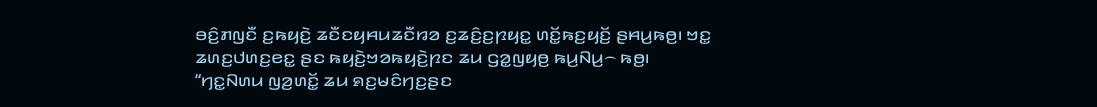ꤋꤢꤨ꤬ꤊꤜꤢꤪ ꤢ꤬ꤒꤟꤢꤧ꤬ ꤘꤢꤪꤢꤟꤌꤣꤘꤢꤪꤙꤤ ꤢ꤬ꤘꤢꤨ꤬ꤢ꤬ꤐꤟꤢ꤭ ꤛꤢꤩ꤭ꤒꤢ꤬ꤟꤢꤩ꤬ ꤔꤌꤣ꤬ꤒꤥ꤬꤯ ꤠꤢ꤭ ꤘꤛꤢ꤬ꤓꤛꤢ꤬ꤕꤢ꤭ ꤔꤢ ꤒꤟꤢꤧ꤬ꤠꤤꤒꤟꤢꤧ꤬ꤐꤢ ꤘꤣ ꤞꤤ꤭ꤜꤟꤥ꤬ ꤒꤣ꤬ꤡꤣ꤬꤮ ꤒꤥ꤬꤯
“ꤚꤢ꤭ꤡꤛꤣ ꤜꤤ꤬ꤛꤢꤩ꤭ ꤘꤣ ꤎꤢ꤬ꤗꤢꤨꤚꤢ꤬ꤔꤢ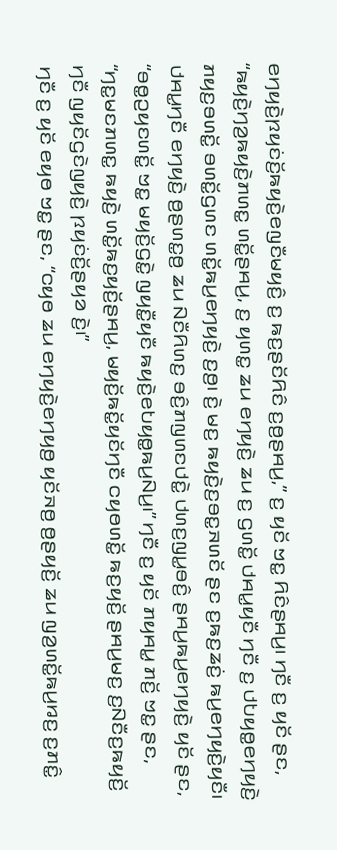ꤕꤚꤟꤢꤧ꤬ꤐꤟꤢꤦꤢꤩ꤬ꤒꤟꤢꤧ꤬ꤕꤜꤢꤪꤗꤟꤢꤨ꤬ ꤢ꤬ ꤒꤢ꤬ꤔꤢꤩꤖꤢꤨ ꤢ꤬ꤥ꤬ꤔꤌꤣ꤬,” ꤢ꤬ ꤟꤢꤩ ꤠꤢ꤭ ꤖꤢꤨꤔꤌꤣ꤬꤯ ꤚꤢꤪ ꤢ꤬ ꤟꤢꤩ ꤔꤢ, “ꤒꤟꤢꤧ꤬ꤚꤤ꤬ꤒꤟꤢꤧ꤬ꤊꤛꤢ꤭ ꤛꤢꤩ꤭ꤔꤌꤣ꤬, ꤢ꤬ ꤟꤛꤢ꤭ ꤘꤣ ꤕꤚꤟꤢꤧ꤬ ꤘꤣ ꤢ꤬ ꤞꤛꤢꤩ꤭ ꤓꤌꤣ꤭ꤟꤢꤪ ꤚꤢꤪ ꤢ꤬ ꤓꤝꤟꤥ꤭ꤕꤚꤟꤢꤧ꤬ ꤊꤟꤢ꤬ꤋꤛꤢꤩ꤭ ꤋꤛꤢꤩ꤭ꤞꤛꤢ ꤛꤢꤩ꤭ꤒꤣ꤬ꤕꤚꤟꤢꤧ꤬ ꤢ꤬ꤥ꤬꤯ ꤢꤧ꤬ ꤗꤢ꤬ ꤒꤟꤢꤧ꤬ꤢ꤬ꤋꤢ꤭ꤏꤛꤢꤩ ꤔꤢ ꤢ꤬ꤒꤢ꤬ꤘꤢꤦ꤬ ꤒꤣ꤬ꤕꤚꤟꤢꤧ꤬ꤟꤢꤪ꤯
ꤓꤌꤣ꤭ꤚꤢꤪ ꤕꤚꤟꤢꤧ꤬ ꤥ꤬ꤔꤛꤢ꤭ꤥ꤬ ꤘꤣ ꤡꤢꤪꤖꤛꤢ꤬ ꤋꤢꤨ꤬ꤊꤜꤛꤢꤓꤢꤧ꤭ ꤓꤛꤢ꤬ꤜꤣ꤭ꤋꤢꤨ꤬ ꤔꤌꤣ꤬ꤒꤣ꤬ꤕꤚꤟꤢꤧ꤬ ꤟꤢꤩ ꤔꤢ, “ꤋꤥ꤭ꤑꤟꤢꤛꤢꤩ꤭ ꤠꤢ꤭ ꤗꤟꤢꤩ꤬ꤞꤢꤧ꤭ ꤜꤟꤢꤪ꤭ꤟꤢꤪ ꤒꤟꤢꤧ꤬ꤕꤝꤟꤥ꤭ꤒꤣ꤬ꤡꤣ꤬꤯” ꤚꤢꤪ ꤢ꤬ ꤟꤢꤩ ꤊꤟꤌꤣ꤭ ꤊꤢꤩ꤬ ꤠꤢ꤭ ꤔꤢ, “ꤚꤢ꤭ꤗꤢꤊꤛꤢ꤭ ꤒꤟꤢꤧ꤬ ꤛꤢꤩ꤭ꤒꤢ꤬ꤟꤢꤩ꤬ꤔꤌꤣ꤬, ꤗꤟꤢꤩ꤬ꤒꤢꤩ꤭ꤟꤢꤩꤚꤢꤪ ꤍꤟꤥꤛꤢꤩ꤭ ꤒꤢ꤬ꤟꤢꤩ꤬ ꤔꤌꤣ꤬ꤗꤢ꤬ ꤢ꤬ꤡꤢꤪꤢ꤬ꤒꤟꤢꤩ꤬ ꤚꤢꤪ ꤜꤟꤢꤩꤞꤢꤧꤜꤟꤢꤧ꤬ ꤐꤟꤢꤦꤢꤩ꤬ꤔꤟꤤ ꤢꤧ꤬꤯”
ꤚꤢꤪ ꤢ꤬ ꤟꤢꤩ ꤕꤟꤥ ꤠꤢ꤭ ꤔꤢ, “ꤍꤟꤥ ꤘꤣ ꤕꤚꤟꤢꤧ꤬ꤕꤚꤟꤥ꤬ ꤟꤢꤩꤏꤥ꤬ ꤥ꤬ꤔꤟꤢꤩ꤬ ꤘꤣ ꤜꤤ꤬ꤛꤢꤩ꤭ꤒꤣ꤬ꤙꤢ꤬ ꤢ꤬ꤊꤢꤨ꤭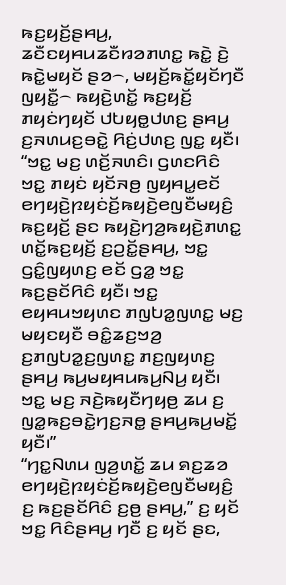ꤒꤢ꤬ꤟꤢꤩ꤬ꤔꤌꤣ꤬, ꤘꤢꤪꤢꤟꤌꤣꤘꤢꤪꤙꤤꤊꤛꤢ꤭ ꤒꤢꤧ꤭ ꤢꤧ꤬ ꤒꤢꤧ꤭ꤗꤟꤢꤩ ꤔꤤ꤮, ꤗꤟꤢꤩ꤬ꤒꤢꤩ꤭ꤟꤢꤩꤚꤢꤪ ꤜꤟꤢꤪ꤭꤮ ꤒꤟꤢꤧ꤬ꤛꤢꤩ꤭ ꤒꤢ꤬ꤟꤢꤩ꤬ ꤊꤟꤢꤦꤚꤟꤢꤩ ꤓꤝꤟꤥ꤭ꤓꤛꤢ꤬ ꤔꤌꤣ꤬ ꤢ꤬ꤏꤛꤣꤢ꤬ꤋꤢꤧ꤭ ꤖꤢꤦ꤬ꤓꤛꤢ꤬ ꤜꤢ꤭ ꤟꤢꤪ꤯
“ꤠꤢ꤭ ꤗꤢ꤬ ꤛꤢꤩ꤬ꤏꤛꤢꤨ꤯ ꤞꤛꤢꤖꤢꤨ ꤠꤢ꤭ ꤊꤟꤢꤦ ꤟꤢꤩꤏꤥ꤬ ꤜꤟꤌꤣ꤭ꤕꤢꤩ ꤕꤚꤟꤢꤧ꤬ꤐꤟꤢꤦꤢꤩ꤬ꤒꤟꤢꤧ꤬ꤕꤜꤢꤪꤗꤟꤢꤨ꤬ ꤒꤢ꤬ꤟꤢꤩ꤬ ꤔꤢ ꤒꤟꤢꤧ꤬ꤚꤤ꤬ꤒꤟꤢꤧ꤬ꤊꤛꤢ꤭ ꤛꤢꤩ꤭ꤒꤢ꤬ꤟꤢꤩ꤬ ꤢ꤬ꤑꤢꤩ꤭ꤔꤌꤣ꤬, ꤠꤢ꤭ ꤞꤢꤨ꤭ꤜꤟꤛꤢ꤬ ꤕꤢꤩ ꤞꤤ꤭ ꤠꤢ꤭ ꤒꤢ꤬ꤔꤢꤩꤖꤢꤨ ꤟꤢꤪ꤯ ꤠꤢ꤭ ꤕꤟꤌꤣꤠꤟꤛꤢ ꤊꤜꤝꤤ꤭ꤜꤛꤢ꤭ ꤗꤢ꤬ ꤗꤟꤢꤟꤢꤪ ꤋꤢꤨ꤭ꤘꤢ꤬ꤠꤤ꤬ ꤢ꤬ꤊꤜꤝꤤ꤭ꤢ꤬ꤜꤛꤢ꤭ ꤊꤢ꤬ꤜꤟꤛꤢ꤬ ꤔꤌꤣ꤬ ꤒꤣ꤬ꤗꤟꤌꤣꤒꤣ꤬ꤡꤣ꤬ ꤟꤢꤪ꤯ ꤠꤢ꤭ ꤗꤢ꤬ ꤏꤢꤧ꤬ꤒꤟꤢꤪꤚꤟꤥ꤬ ꤘꤣ ꤢ꤬ ꤜꤤ꤭ꤒꤢ꤬ꤋꤢꤧ꤭ꤚꤢ꤬ꤏꤥ꤭ ꤔꤌꤣ꤬ꤒꤣ꤬ꤗꤢꤩ꤭ ꤟꤢꤪ꤯”
“ꤚꤢ꤭ꤡꤛꤣ ꤜꤤ꤬ꤛꤢꤩ꤭ ꤘꤣ ꤎꤢ꤬ꤘꤤ ꤕꤚꤟꤢꤧ꤬ꤐꤟꤢꤦꤢꤩ꤬ꤒꤟꤢꤧ꤬ꤕꤜꤢꤪꤗꤟꤢꤨ꤬ ꤢ꤬ ꤒꤢ꤬ꤔꤢꤩꤖꤢꤨ ꤢ꤬ꤥ꤬ ꤔꤌꤣ꤬,” ꤢ꤬ ꤟꤢꤩ ꤠꤢ꤭ ꤖꤢꤨꤔꤌꤣ꤬ ꤚꤢꤪ ꤢ꤬ ꤟꤢꤩ ꤔꤢ,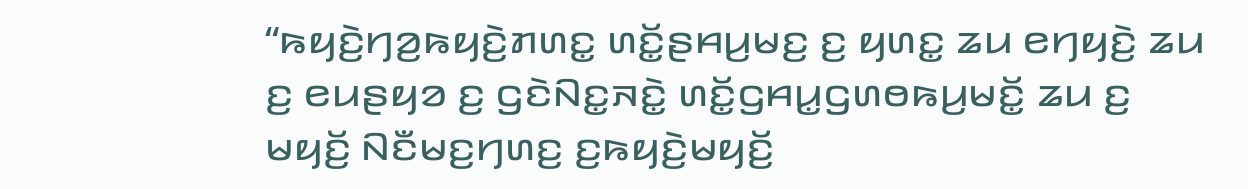“ꤒꤟꤢꤧ꤬ꤚꤤ꤬ꤒꤟꤢꤧ꤬ꤊꤛꤢ꤭ ꤛꤢꤩ꤭ꤔꤌꤣ꤬ꤗꤢ꤬ ꤢ꤬ ꤟꤛꤢ꤭ ꤘꤣ ꤕꤚꤟꤢꤧ꤬ ꤘꤣ ꤢ꤬ ꤕꤣꤔꤟꤤ ꤢ꤬ ꤞꤢꤧꤡꤢ꤭ꤏꤢꤧ꤭ ꤛꤢꤩ꤭ꤞꤌꤣ꤭ꤞꤛꤥꤒꤣ꤬ꤗꤢꤩ꤭ ꤘꤣ ꤢ꤬ ꤗꤟꤢꤩ꤬ ꤡꤢꤪꤗꤢ꤬ꤚꤛꤢ꤬ ꤢ꤬ꤒꤟꤢꤧ꤬ꤗꤟꤢꤩ꤬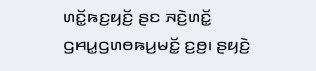ꤛꤢꤩ꤭ꤒꤢ꤬ꤟꤢꤩ꤬ ꤔꤢ ꤏꤢꤧ꤬ꤛꤢꤩ꤭ ꤞꤌꤣ꤭ꤞꤛꤥꤒꤣ꤬ꤗꤢꤩ꤭ ꤢ꤬ꤥ꤬꤯ ꤔꤟꤢꤧ꤬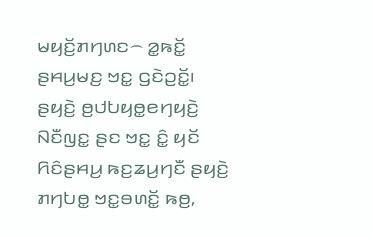ꤗꤟꤢꤩ꤬ꤊꤚꤛꤢ꤮ ꤤ꤭ꤒꤢꤩ꤭ ꤔꤌꤣ꤬ꤗꤢ꤬ ꤠꤢ꤭ ꤞꤢꤧꤑꤢꤩ꤭꤯ ꤔꤟꤢꤧ꤬ ꤥ꤬ꤓꤝꤟꤥ꤭ꤕꤚꤟꤢꤧ꤬ ꤡꤢꤪꤜꤢ꤭ ꤔꤢ ꤠꤢ꤭ ꤢꤨ꤭ ꤟꤢꤩ ꤖꤢꤨꤔꤌꤣ꤬ ꤒꤢ꤬ꤘꤣ꤬ꤚꤢꤪ ꤔꤟꤢꤧ꤬ ꤊꤚꤝꤥ꤭ ꤠꤢ꤭ꤋꤛꤢꤩ꤭ ꤒꤥ꤬,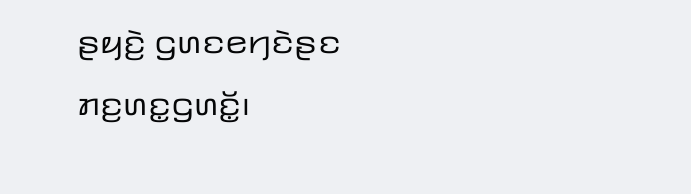ꤔꤟꤢꤧ꤬ ꤞꤛꤢꤕꤚꤢꤧꤔꤢ ꤊꤢ꤬ꤛꤢ꤭ꤞꤛꤢꤩ꤭꤯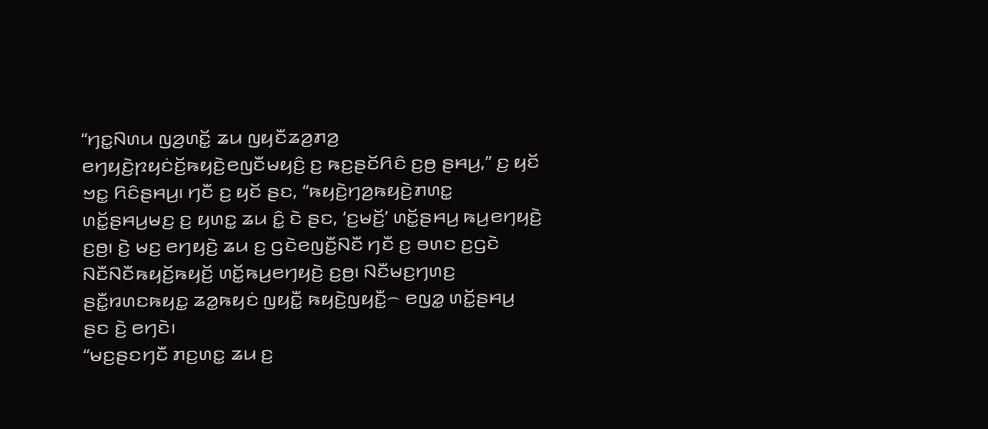“ꤚꤢ꤭ꤡꤛꤣ ꤜꤤ꤬ꤛꤢꤩ꤭ ꤘꤣ ꤜꤟꤢꤪꤘꤤ꤬ꤊꤤ꤬ ꤕꤚꤟꤢꤧ꤬ꤐꤟꤢꤦꤢꤩ꤬ꤒꤟꤢꤧ꤬ꤕꤜꤢꤪꤗꤟꤢꤨ꤬ ꤢ꤬ ꤒꤢ꤬ꤔꤢꤩꤖꤢꤨ ꤢ꤬ꤥ꤬ ꤔꤌꤣ꤬,” ꤢ꤬ ꤟꤢꤩ ꤠꤢ꤭ ꤖꤢꤨꤔꤌꤣ꤬꤯ ꤚꤢꤪ ꤢ꤬ ꤟꤢꤩ ꤔꤢ, “ꤒꤟꤢꤧ꤬ꤚꤤ꤬ꤒꤟꤢꤧ꤬ꤊꤛꤢ꤭ ꤛꤢꤩ꤭ꤔꤌꤣ꤬ꤗꤢ꤬ ꤢ꤬ ꤟꤛꤢ꤭ ꤘꤣ ꤢꤨ꤭ ꤢꤧ ꤔꤢ, ‘ꤢ꤬ꤗꤢꤩ꤬’ ꤛꤢꤩ꤭ꤔꤌꤣ꤬ ꤒꤣ꤬ꤕꤚꤟꤢꤧ꤬ ꤢ꤬ꤥ꤬꤯ ꤢꤧ꤬ ꤗꤢ꤬ ꤕꤚꤟꤢꤧ꤬ ꤘꤣ ꤢ꤬ ꤞꤢꤧꤕꤜꤢꤪ꤬ꤡꤢꤪ ꤚꤢꤪ ꤢ꤬ ꤋꤛꤢ ꤢ꤬ꤞꤢꤧ ꤡꤢꤪꤡꤢꤪꤒꤟꤢꤩ꤬ꤒꤟꤢꤩ꤬ ꤛꤢꤩ꤭ꤒꤣ꤬ꤕꤚꤟꤢꤧ꤬ ꤢ꤬ꤥ꤬꤯ ꤡꤢꤪꤗꤢ꤬ꤚꤛꤢ꤬ ꤔꤢꤪ꤭ꤙꤛꤢꤒꤟꤢ꤭ ꤘꤤ꤭ꤒꤟꤢꤦ ꤜꤟꤢꤪ꤭ ꤒꤟꤢꤧ꤬ꤜꤟꤢꤪ꤭꤮ ꤕꤜꤤ꤭ ꤛꤢꤩ꤭ꤔꤌꤣ꤬ ꤔꤢ ꤢꤧ꤬ ꤕꤚꤢꤧ꤯
“ꤗꤢ꤬ꤔꤢꤚꤢꤪ ꤊꤢ꤬ꤛꤢ꤭ ꤘꤣ ꤢ꤬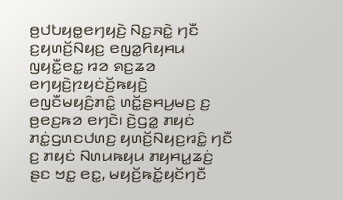ꤥ꤬ꤓꤝꤟꤥ꤭ꤕꤚꤟꤢꤧ꤬ ꤡꤢ꤭ꤏꤢꤧ꤭ ꤚꤢꤪ ꤢ꤬ꤟꤛꤢꤩ꤬ꤡꤟꤢ꤬ ꤕꤜꤤ꤭ꤖꤟꤌꤣ ꤜꤟꤢꤪ꤭ꤕꤢ꤭ ꤙꤤ ꤎꤢ꤬ꤘꤤ ꤕꤚꤟꤢꤧ꤬ꤐꤟꤢꤦꤢꤩ꤬ꤒꤟꤢꤧ꤬ ꤕꤜꤢꤪꤗꤟꤢꤨ꤬ꤊꤢꤨ꤭ ꤛꤢꤩ꤭ꤔꤌꤣ꤬ꤗꤢ꤬ ꤢ꤬ ꤥ꤬ꤕꤢ꤬ꤒꤤ ꤕꤚꤢꤧ꤯ ꤢꤧ꤬ꤞꤤ꤭ ꤊꤟꤢꤦ ꤊꤢꤦ꤭ꤞꤛꤢꤓꤛꤢ꤬ ꤟꤛꤢꤩ꤬ꤡꤟꤢ꤬ꤙꤢꤨ꤭ ꤚꤢꤪ ꤢ꤬ ꤊꤟꤢꤦ ꤡꤛꤣꤒꤟꤣ ꤊꤟꤌꤣ꤭ꤘꤢꤦ꤬ ꤔꤢ ꤠꤢ꤭ ꤕꤢ꤭, ꤗꤟꤢꤩ꤬ꤒꤢꤩ꤭ꤟꤢꤩꤚꤢꤪ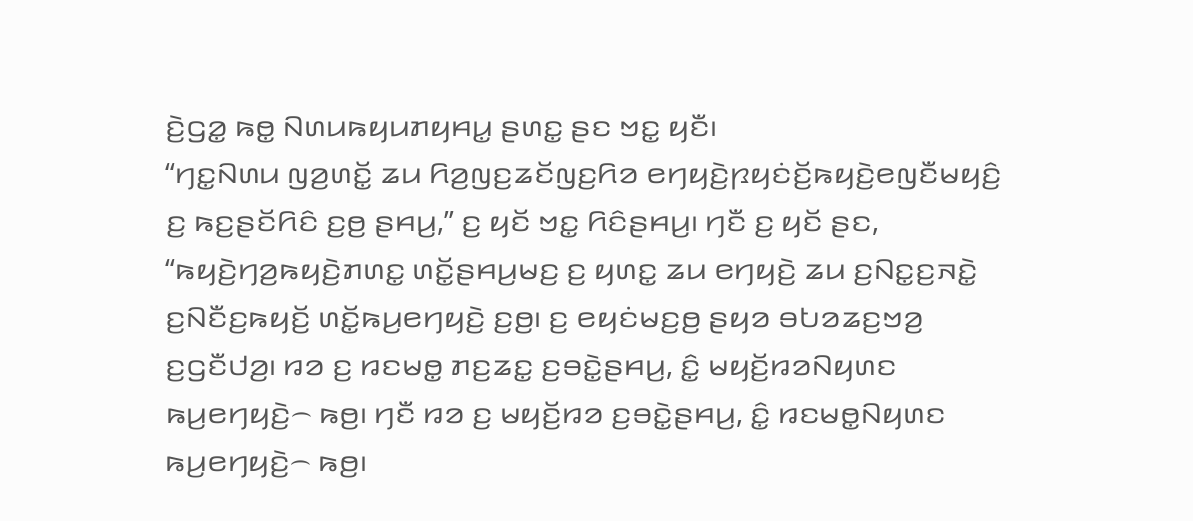ꤢꤧ꤬ꤞꤤ꤭ ꤒꤥ꤭ ꤡꤛꤣꤒꤟꤣꤊꤟꤌꤣ꤭ ꤔꤛꤢ꤭ ꤔꤢ ꤠꤢ꤭ ꤟꤢꤪ꤯
“ꤚꤢ꤭ꤡꤛꤣ ꤜꤤ꤬ꤛꤢꤩ꤭ ꤘꤣ ꤖꤤ꤬ꤜꤢ꤬ꤘꤢꤩꤜꤢ꤬ꤖꤤ ꤕꤚꤟꤢꤧ꤬ꤐꤟꤢꤦꤢꤩ꤬ꤒꤟꤢꤧ꤬ꤕꤜꤢꤪꤗꤟꤢꤨ꤬ ꤢ꤬ ꤒꤢ꤬ꤔꤢꤩꤖꤢꤨ ꤢ꤬ꤥ꤬ ꤔꤌꤣ꤬,” ꤢ꤬ ꤟꤢꤩ ꤠꤢ꤭ ꤖꤢꤨꤔꤌꤣ꤬꤯ ꤚꤢꤪ ꤢ꤬ ꤟꤢꤩ ꤔꤢ, “ꤒꤟꤢꤧ꤬ꤚꤤ꤬ꤒꤟꤢꤧ꤬ꤊꤛꤢ꤭ ꤛꤢꤩ꤭ꤔꤌꤣ꤬ꤗꤢ꤬ ꤢ꤬ ꤟꤛꤢ꤭ ꤘꤣ ꤕꤚꤟꤢꤧ꤬ ꤘꤣ ꤢ꤬ꤡꤢ꤭ꤢ꤬ꤏꤢꤧ꤭ ꤢ꤬ꤡꤢꤪꤢ꤬ꤒꤟꤢꤩ꤬ ꤛꤢꤩ꤭ꤒꤣ꤬ꤕꤚꤟꤢꤧ꤬ ꤢ꤬ꤥ꤬꤯ ꤢ꤬ ꤕꤟꤢꤦꤗꤢ꤬ꤥ꤬ ꤔꤟꤤ ꤋꤝꤤꤘꤢ꤬ꤠꤤ꤬ ꤢ꤬ꤞꤢꤪꤓꤤ꤬꤯ ꤙꤤ ꤢ꤬ ꤙꤢꤗꤥ꤭ ꤊꤢ꤬ꤘꤢ꤭ ꤢ꤬ꤋꤢꤧ꤭ꤔꤌꤣ꤬, ꤢꤨ꤭ ꤗꤟꤢꤩ꤬ꤙꤤꤡꤟꤛꤢ ꤒꤣ꤬ꤕꤚꤟꤢꤧ꤬꤮ ꤒꤥ꤬꤯ ꤚꤢꤪ ꤙꤤ ꤢ꤬ ꤗꤟꤢꤩ꤬ꤙꤤ ꤢ꤬ꤋꤢꤧ꤭ꤔꤌꤣ꤬, ꤢꤨ꤭ ꤙꤢꤗꤥ꤭ꤡꤟꤛꤢ ꤒꤣ꤬ꤕꤚꤟꤢꤧ꤬꤮ ꤒꤥ꤬꤯